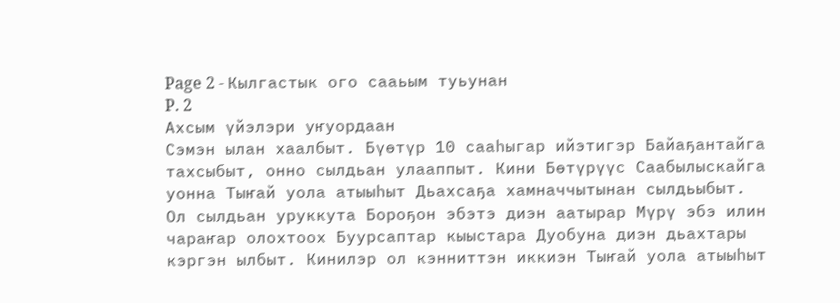Page 2 - Кылгастык ого сааьым туьунан
P. 2
Ахсым үйэлэри уҥуордаан
Сэмэн ылан хаалбыт. Бүөтүр 10 сааһыгар ийэтигэр Байаҕантайга
тахсыбыт, онно сылдьан улааппыт. Кини Бөтүрүүс Саабылыскайга
уонна Тыҥай уола атыыһыт Дьахсаҕа хамначчытынан сылдьыбыт.
Ол сылдьан уруккута Бороҕон эбэтэ диэн аатырар Мүрү эбэ илин
чараҥар олохтоох Буурсаптар кыыстара Дуобуна диэн дьахтары
кэргэн ылбыт. Кинилэр ол кэнниттэн иккиэн Тыҥай уола атыыһыт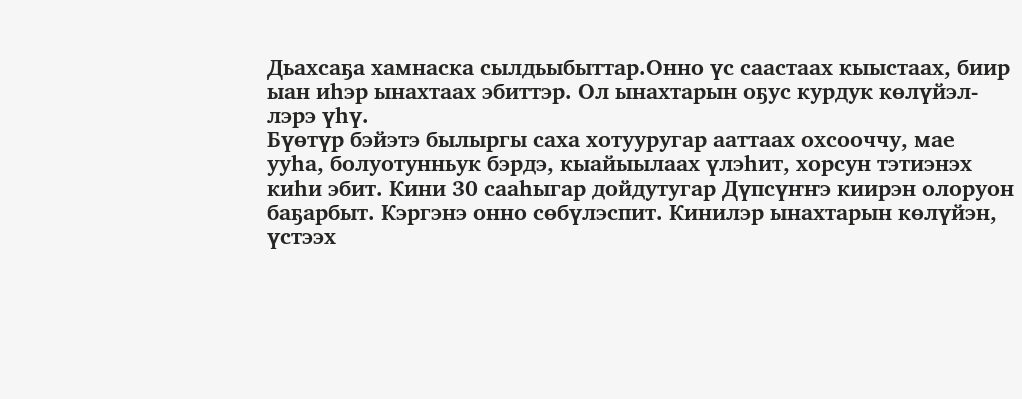Дьахсаҕа хамнаска сылдьыбыттар.Онно үс саастаах кыыстаах, биир
ыан иһэр ынахтаах эбиттэр. Ол ынахтарын оҕус курдук көлүйэл-
лэрэ үһү.
Бүөтүр бэйэтэ былыргы саха хотууругар ааттаах охсооччу, мае
ууһа, болуотунньук бэрдэ, кыайыылаах үлэһит, хорсун тэтиэнэх
киһи эбит. Кини 30 сааһыгар дойдутугар Дүпсүҥҥэ киирэн олоруон
баҕарбыт. Кэргэнэ онно сөбүлэспит. Кинилэр ынахтарын көлүйэн,
үстээх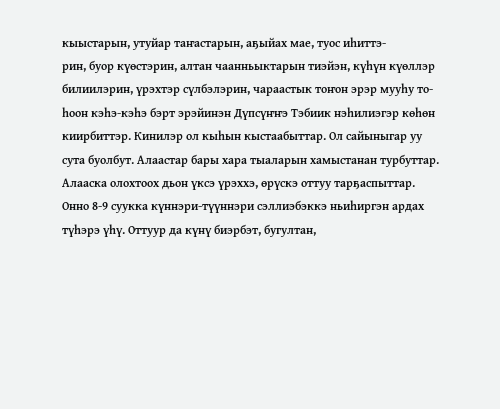кыыстарын, утуйар таҥастарын, аҕыйах мае, туос иһиттэ-
рин, буор күөстэрин, алтан чаанньыктарын тиэйэн, күһүн күөллэр
билиилэрин, үрэхтэр сүлбэлэрин, чараастык тоҥон эрэр мууһу то-
һоон кэһэ-кэһэ бэрт эрэйинэн Дүпсүҥҥэ Тэбиик нэһилиэгэр көһөн
киирбиттэр. Кинилэр ол кыһын кыстаабыттар. Ол сайыныгар уу
сута буолбут. Алаастар бары хара тыаларын хамыстанан турбуттар.
Алааска олохтоох дьон үксэ үрэххэ, өрүскэ оттуу тарҕаспыттар.
Онно 8-9 суукка күннэри-түүннэри сэллиэбэккэ ньиһиргэн ардах
түһэрэ үһү. Оттуур да күнү биэрбэт, бугултан,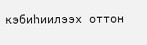кэбиһиилээх оттон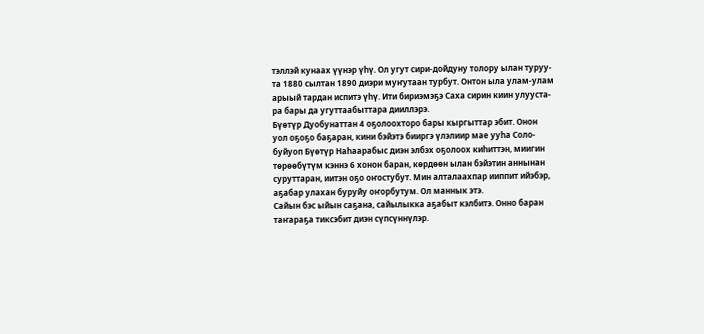тэллэй кунаах үүнэр үһү. Ол угут сири-дойдуну толору ылан туруу-
та 1880 сылтан 1890 диэри муҥутаан турбут. Онтон ыла улам-улам
арыый тардан испитэ үһү. Ити бириэмэҕэ Саха сирин киин улууста-
ра бары да угуттаабыттара дииллэрэ.
Бүөтүр Дуобунаттан 4 оҕолоохторо бары кыргыттар эбит. Онон
уол оҕоҕо баҕаран, кини бэйэтэ бииргэ үлэлиир мае ууһа Соло-
буйуоп Бүөтүр Наһаарабыс диэн элбэх оҕолоох киһиттэн, миигин
төрөөбүтүм кэннэ 6 хонон баран, көрдөөн ылан бэйэтин аннынан
суруттаран, иитэн оҕо оҥостубут. Мин алталаахпар ииппит ийэбэр,
аҕабар улахан буруйу оҥорбутум. Ол маннык этэ.
Сайын бэс ыйын саҕана, сайылыкка аҕабыт кэлбитэ. Онно баран
таҥараҕа тиксэбит диэн сүпсүннүлэр.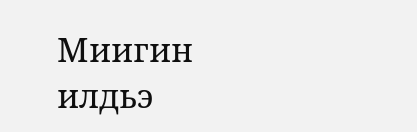Миигин илдьэ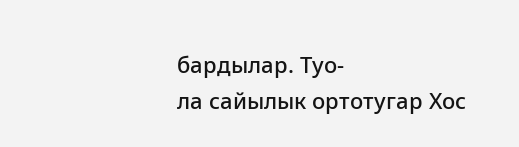бардылар. Туо-
ла сайылык ортотугар Хос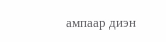ампаар диэн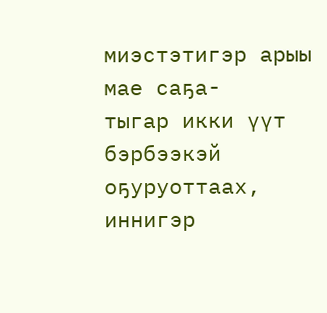миэстэтигэр арыы мае саҕа-
тыгар икки үүт бэрбээкэй оҕуруоттаах, иннигэр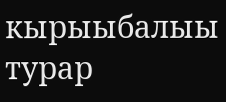кырыыбалыы турар